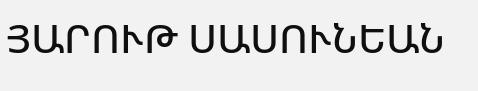ՅԱՐՈՒԹ ՍԱՍՈՒՆԵԱՆ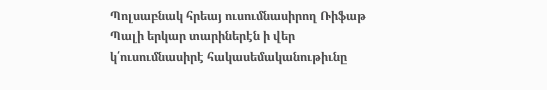Պոլսաբնակ հրեայ ուսումնասիրող Ռիֆաթ Պալի երկար տարիներէն ի վեր կ՛ուսումնասիրէ հակասեմականութիւնը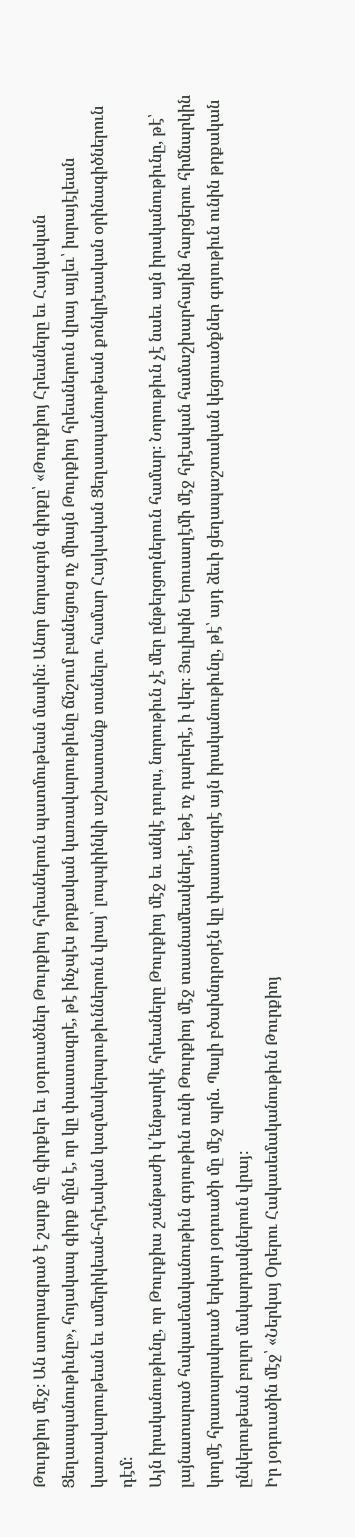Թուրքիոյ մէջ։ Ան ստորագրած է շարք մը գիրքեր եւ յօդուածներ Թուրքիոյ հրեաներուն պատմութեան մասին։ Անոր նորագոյն գիրքը՝ «Թուրքիոյ Հրեաները եւ Հայկական Ցեղասպանութիւնը», հոյակապ գիրք մըն է, որ կը փաստագրէ, թէ ինչպէս թրքական կառավարութիւնը ճնշում բանեցուց ոչ միայն Թուրքիոյ հրեաներուն վրայ այլեւ՝ իսրայէլեան կառավարութեան եւ ամերիկեան-հրէական կազմակերպութիւններուն վրայ՝ լոպպիինկի աշխատանք տանելու համար Հայկական Ցեղասպանութեան քոնկրէսական օրինագիծներուն դէմ։
Այն իրականութիւնը, որ Թուրքիա շանթաժի կ՛ենթարկէ հրեաները Թուրքիոյ մէջ եւ անկէ դուրս, նորութիւն չէ մեր ընթերցողներուն համար։ Նորութիւն չէ նաեւ այն իրականութիւնը, թէ՝ լայնատարած հակասեմականութիւն գոյութիւն ունի Թուրքիոյ մէջ տասնամեակներէ, եթէ ոչ դարերէ, ի վեր։ Յուլիսին Երուսաղէմի մէջ հրէական համաշխարհային հարցերու հիմնարկին կողմէ հրատարակուած երկար յօդուածի մը մէջ պրն. Պալի բծախնդրօրէն կը փաստագրէ այն իրականութիւնը, թէ՝ այդ ձեւի ցեղապաշտական կեցուածքներ գոյութիւն ունին թրքական ընկերութեան բոլոր մակարդակներուն վրայ։
Իր յօդուածին մէջ՝ «Ներկայ Օրերու Հակասեմականութիւն Թուրքիոյ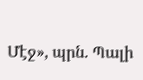Մէջ», պրն. Պալի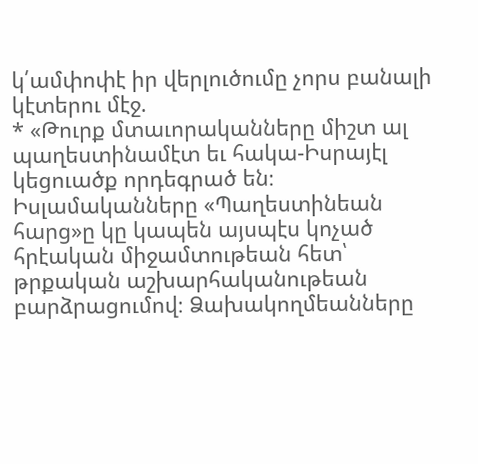կ՛ամփոփէ իր վերլուծումը չորս բանալի կէտերու մէջ.
* «Թուրք մտաւորականները միշտ ալ պաղեստինամէտ եւ հակա-Իսրայէլ կեցուածք որդեգրած են։ Իսլամականները «Պաղեստինեան հարց»ը կը կապեն այսպէս կոչած հրէական միջամտութեան հետ՝ թրքական աշխարհականութեան բարձրացումով։ Ձախակողմեանները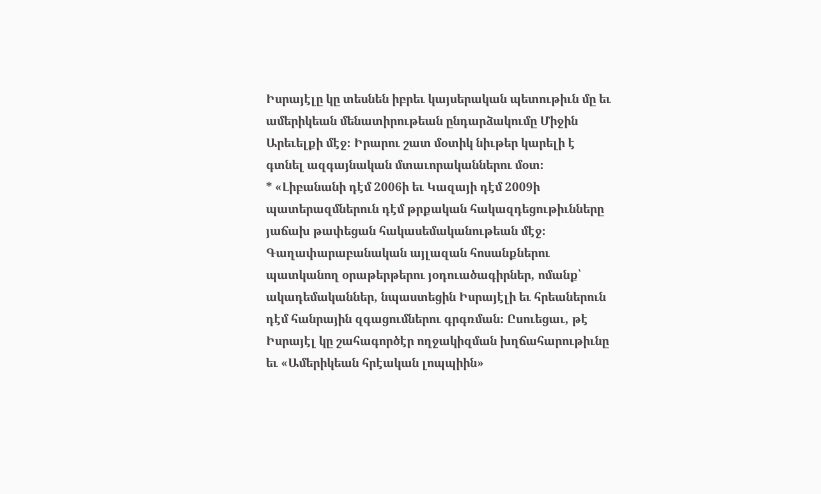Իսրայէլը կը տեսնեն իբրեւ կայսերական պետութիւն մը եւ ամերիկեան մենատիրութեան ընդարձակումը Միջին Արեւելքի մէջ։ Իրարու շատ մօտիկ նիւթեր կարելի է գտնել ազգայնական մտաւորականներու մօտ։
* «Լիբանանի դէմ 2006ի եւ Կազայի դէմ 2009ի պատերազմներուն դէմ թրքական հակազդեցութիւնները յաճախ թափեցան հակասեմականութեան մէջ։
Գաղափարաբանական այլազան հոսանքներու պատկանող օրաթերթերու յօդուածագիրներ, ոմանք՝ ակադեմականներ, նպաստեցին Իսրայէլի եւ հրեաներուն դէմ հանրային զգացումներու գրգռման։ Ըսուեցաւ, թէ Իսրայէլ կը շահագործէր ողջակիզման խղճահարութիւնը եւ «Ամերիկեան հրէական լոպպիին»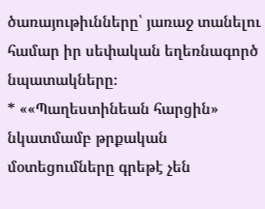ծառայութիւնները՝ յառաջ տանելու համար իր սեփական եղեռնագործ նպատակները։
* ««Պաղեստինեան հարցին» նկատմամբ թրքական մօտեցումները գրեթէ չեն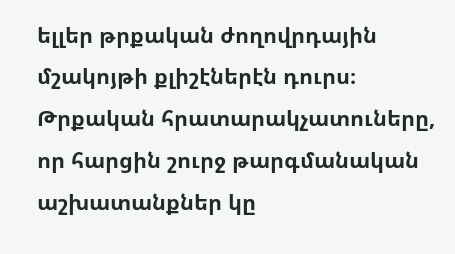ելլեր թրքական ժողովրդային մշակոյթի քլիշէներէն դուրս։ Թրքական հրատարակչատուները, որ հարցին շուրջ թարգմանական աշխատանքներ կը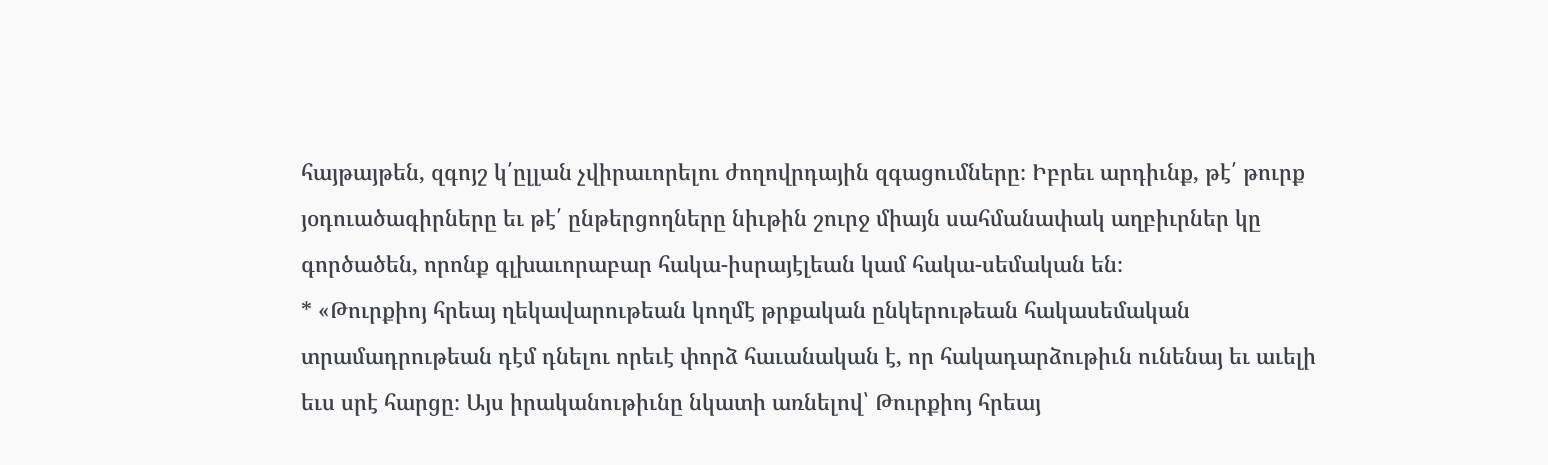հայթայթեն, զգոյշ կ՛ըլլան չվիրաւորելու ժողովրդային զգացումները։ Իբրեւ արդիւնք, թէ՛ թուրք յօդուածագիրները եւ թէ՛ ընթերցողները նիւթին շուրջ միայն սահմանափակ աղբիւրներ կը գործածեն, որոնք գլխաւորաբար հակա-իսրայէլեան կամ հակա-սեմական են։
* «Թուրքիոյ հրեայ ղեկավարութեան կողմէ թրքական ընկերութեան հակասեմական տրամադրութեան դէմ դնելու որեւէ փորձ հաւանական է, որ հակադարձութիւն ունենայ եւ աւելի եւս սրէ հարցը։ Այս իրականութիւնը նկատի առնելով՝ Թուրքիոյ հրեայ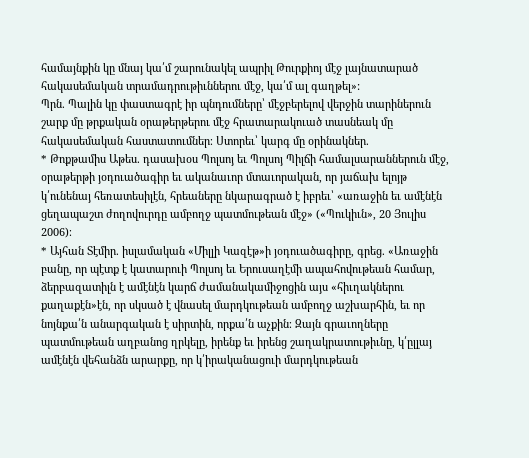համայնքին կը մնայ կա՛մ շարունակել ապրիլ Թուրքիոյ մէջ լայնատարած հակասեմական տրամադրութիւններու մէջ, կա՛մ ալ գաղթել»:
Պրն. Պալին կը փաստագրէ իր պնդումները՝ մէջբերելով վերջին տարիներուն շարք մը թրքական օրաթերթերու մէջ հրատարակուած տասնեակ մը հակասեմական հաստատումներ։ Ստորեւ՝ կարգ մը օրինակներ.
* Թոքթամիս Աթես. դասախօս Պոլսոյ եւ Պոլսոյ Պիլճի համալսարաններուն մէջ, օրաթերթի յօդուածագիր եւ ականաւոր մտաւորական, որ յաճախ ելոյթ կ՛ունենայ հեռատեսիլէն, հրեաները նկարագրած է իբրեւ՝ «առաջին եւ ամէնէն ցեղապաշտ ժողովուրդը ամբողջ պատմութեան մէջ» («Պուկիւն», 20 Յուլիս 2006)։
* Այհան Տէմիր. իսլամական «Միլլի Կազէթ»ի յօդուածագիրը, գրեց. «Առաջին բանը, որ պէտք է կատարուի Պոլսոյ եւ Երուսաղէմի ապահովութեան համար, ձերբազատիլն է ամէնէն կարճ ժամանակամիջոցին այս «հիւղակներու քաղաքէն»էն, որ սկսած է վնասել մարդկութեան ամբողջ աշխարհին, եւ որ նոյնքա՛ն անարգական է սիրտին, որքա՛ն աչքին։ Զայն գրաւողները պատմութեան աղբանոց ղրկելը, իրենք եւ իրենց շաղակրատութիւնը, կ՛ըլլայ ամէնէն վեհանձն արարքը, որ կ՛իրականացուի մարդկութեան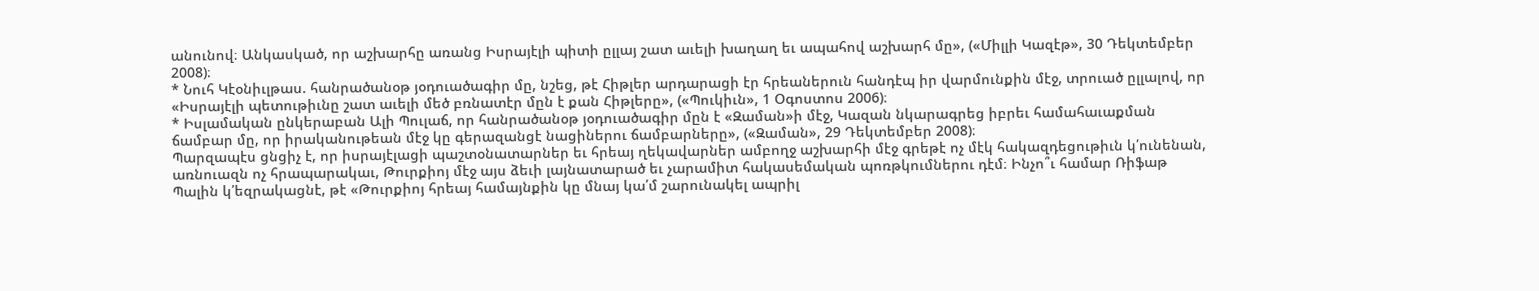անունով։ Անկասկած, որ աշխարհը առանց Իսրայէլի պիտի ըլլայ շատ աւելի խաղաղ եւ ապահով աշխարհ մը», («Միլլի Կազէթ», 30 Դեկտեմբեր 2008)։
* Նուհ Կէօնիւլթաս. հանրածանօթ յօդուածագիր մը, նշեց, թէ Հիթլեր արդարացի էր հրեաներուն հանդէպ իր վարմունքին մէջ, տրուած ըլլալով, որ «Իսրայէլի պետութիւնը շատ աւելի մեծ բռնատէր մըն է քան Հիթլերը», («Պուկիւն», 1 Օգոստոս 2006)։
* Իսլամական ընկերաբան Ալի Պուլաճ, որ հանրածանօթ յօդուածագիր մըն է «Զաման»ի մէջ, Կազան նկարագրեց իբրեւ համահաւաքման ճամբար մը, որ իրականութեան մէջ կը գերազանցէ նացիներու ճամբարները», («Զաման», 29 Դեկտեմբեր 2008)։
Պարզապէս ցնցիչ է, որ իսրայէլացի պաշտօնատարներ եւ հրեայ ղեկավարներ ամբողջ աշխարհի մէջ գրեթէ ոչ մէկ հակազդեցութիւն կ՛ունենան, առնուազն ոչ հրապարակաւ, Թուրքիոյ մէջ այս ձեւի լայնատարած եւ չարամիտ հակասեմական պոռթկումներու դէմ։ Ինչո՞ւ համար Ռիֆաթ Պալին կ՛եզրակացնէ, թէ «Թուրքիոյ հրեայ համայնքին կը մնայ կա՛մ շարունակել ապրիլ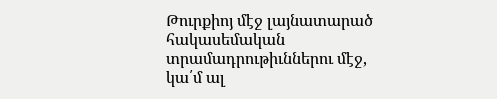Թուրքիոյ մէջ լայնատարած հակասեմական տրամադրութիւններու մէջ, կա՛մ ալ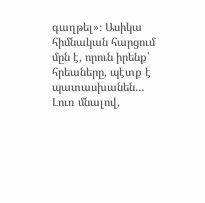գաղթել»։ Ասիկա հիմնական հարցում մըն է, որուն իրենք՝ հրեաները, պէտք է պատասխանեն…
Լուռ մնալով,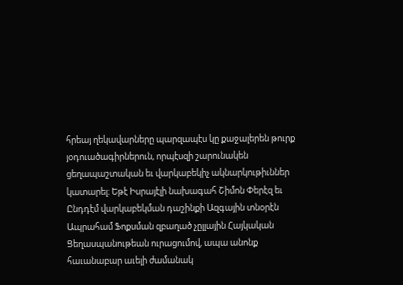հրեայ ղեկավարները պարզապէս կը քաջալերեն թուրք յօդուածագիրներուն, որպէսզի շարունակեն ցեղապաշտական եւ վարկաբեկիչ ակնարկութիւններ կատարել։ Եթէ Իսրայէլի նախագահ Շիմոն Փերէզ եւ Ընդդէմ վարկաբեկման դաշինքի Ազգային տնօրէն Ապրահամ Ֆոքսման զբաղած չըլլային Հայկական Ցեղասպանութեան ուրացումով, ապա անոնք հաւանաբար աւելի ժամանակ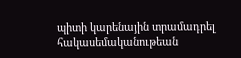պիտի կարենային տրամադրել հակասեմականութեան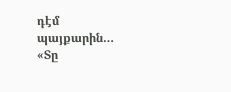դէմ պայքարին…
«Տը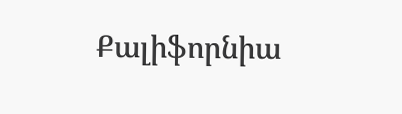Քալիֆորնիա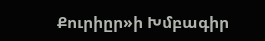Քուրիըր»ի Խմբագիր